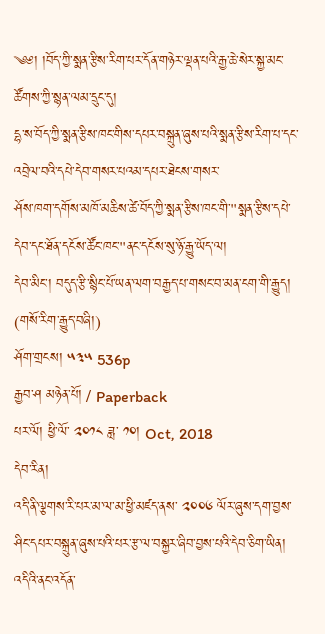༄༅། །བོད་ཀྱི་སྨན་རྩིས་རིག་པར་དོན་གཉེར་ལྡན་པའི་རྒྱ་ཆེ་སེར་སྐྱ་མང་ཚོགས་ཀྱི་སྙན་ལམ་དྲུང་དུ།
དྷ་ས་བོད་ཀྱི་སྨན་རྩིས་ཁང་གིས་དཔར་བསྐྲུན་ཞུས་པའི་སྨན་རྩིས་རིག་པ་དང་འབྲེལ་བའི་དཔེ་དེབ་གསར་པའམ་དཔར་ཐེངས་གསར་
ཤོས་ཁག་དགོས་མཁོ་མཆིས་ཚེ་བོད་ཀྱི་སྨན་རྩིས་ཁང་གི་"སྨན་རྩིས་དཔེ་དེབ་དང་ཐོན་དངོས་ཚོང་ཁང་"ནང་དངོས་སུ་ཉོ་རྒྱུ་ཡོད་ལ།
དེབ་མིང་། བདུད་རྩི་སྙིང་པོ་ཡན་ལག་བརྒྱད་པ་གསང་བ་མན་ངག་གི་རྒྱུད།
(གསོ་རིག་རྒྱུད་བཞི།)
ཤོག་གྲངས། ༥༣༥ 536p
རྒྱབ་ཤ མཉེན་པོ། / Paperback
པར་ལོ། ཕྱི་ལོ་ ༢༠༡༨ ཟླ་ ༡༠། Oct, 2018
དེབ་རིན།
འདི་ནི་ལྕགས་རི་པར་མ་ལ་མ་ཕྱི་མཛད་ནས་ ༢༠༠༦ ལོར་ཞུས་དག་བྱས་ཤིང་དཔར་བསྐྲུན་ཞུས་པའི་པར་རྩ་ལ་བསྐྱར་ཞིབ་བྱས་པའི་དེབ་ཅིག་ཡིན། འདིའི་ནང་འདོན་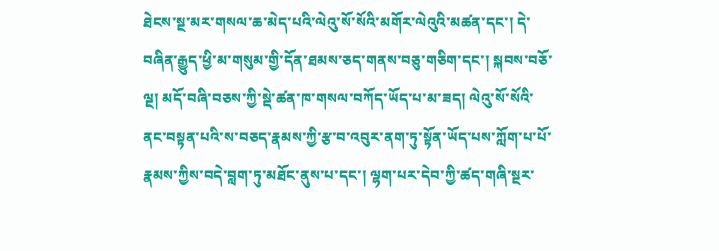ཐེངས་སྔ་མར་གསལ་ཆ་མེད་པའི་ལེའུ་སོ་སོའི་མགོར་ལེའུའི་མཚན་དང་། དེ་བཞིན་རྒྱུད་ཕྱི་མ་གསུམ་གྱི་དོན་ཐམས་ཅད་གནས་བཅུ་གཅིག་དང་། སྐབས་བཅོ་ལྔ། མདོ་བཞི་བཅས་ཀྱི་སྡེ་ཚན་ཁ་གསལ་བཀོད་ཡོད་པ་མ་ཟད། ལེའུ་སོ་སོའི་ནང་བསྟན་པའི་ས་བཅད་རྣམས་ཀྱི་རྩ་བ་འབུར་ནག་ཏུ་སྟོན་ཡོད་པས་ཀློག་པ་པོ་རྣམས་ཀྱིས་བདེ་བླག་ཏུ་མཐོང་ནུས་པ་དང་། ལྷག་པར་དེབ་ཀྱི་ཚད་གཞི་སྔར་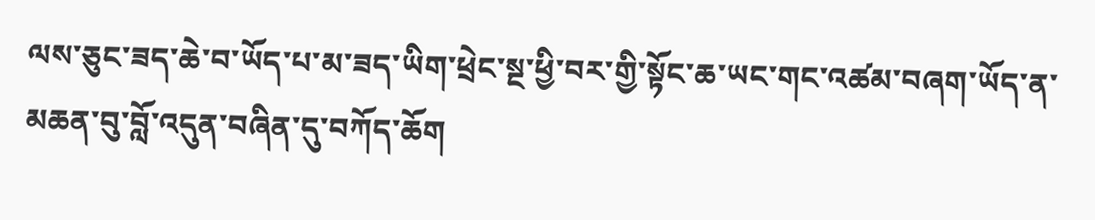ལས་ཅུང་ཟད་ཆེ་བ་ཡོད་པ་མ་ཟད་ཡིག་ཕྲེང་སྔ་ཕྱི་བར་གྱི་སྟོང་ཆ་ཡང་གང་འཚམ་བཞག་ཡོད་ན་མཆན་བུ་བློ་འདུན་བཞིན་དུ་བཀོད་ཆོག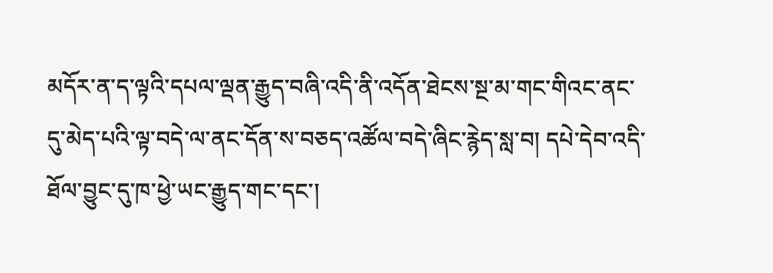མདོར་ན་ད་ལྟའི་དཔལ་ལྡན་རྒྱུད་བཞི་འདི་ནི་འདོན་ཐེངས་སྔ་མ་གང་གིའང་ནང་དུ་མེད་པའི་ལྟ་བདེ་ལ་ནང་དོན་ས་བཅད་འཚོལ་བདེ་ཞིང་རྙེད་སླ་བ། དཔེ་དེབ་འདི་ཐོལ་བྱུང་དུ་ཁ་ཕྱེ་ཡང་རྒྱུད་གང་དང་།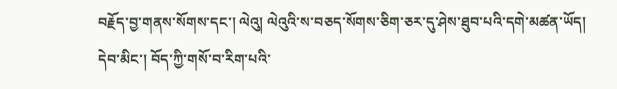བརྗོད་བྱ་གནས་སོགས་དང་། ལེའུ། ལེའུའི་ས་བཅད་སོགས་ཅིག་ཅར་དུ་ཤེས་ཐུབ་པའི་དགེ་མཚན་ཡོད།
དེབ་མིང་། བོད་ཀྱི་གསོ་བ་རིག་པའི་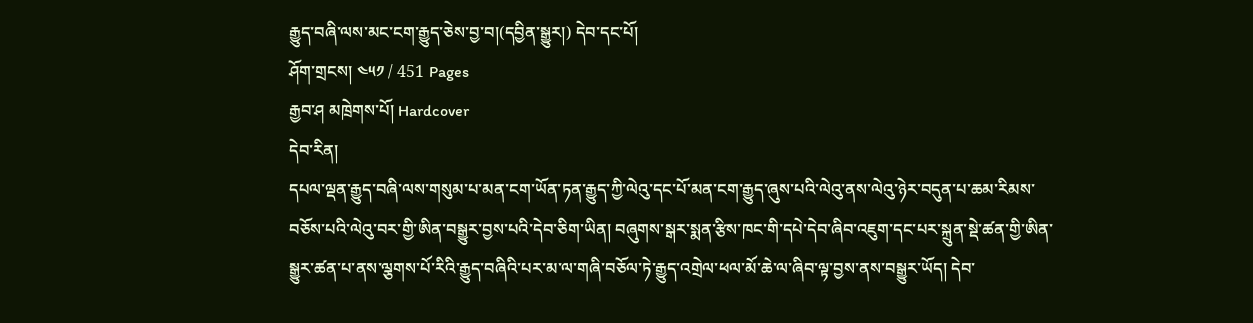རྒྱུད་བཞི་ལས་མང་ངག་རྒྱུད་ཅེས་བྱ་བ།(དབྱིན་སྒྱུར།) དེབ་དང་པོ།
ཤོག་གྲངས། ༤༥༡ / 451 Pages
རྒྱབ་ཤ མཁྲེགས་པོ། Hardcover
དེབ་རིན།
དཔལ་ལྡན་རྒྱུད་བཞི་ལས་གསུམ་པ་མན་ངག་ཡོན་ཏན་རྒྱུད་ཀྱི་ལེའུ་དང་པོ་མན་ངག་རྒྱུད་ཞུས་པའི་ལེའུ་ནས་ལེའུ་ཉེར་བདུན་པ་ཆམ་རིམས་
བཅོས་པའི་ལེའུ་བར་གྱི་ཨིན་བསྒྱུར་བྱས་པའི་དེབ་ཅིག་ཡིན། བཞུགས་སྒར་སྨན་རྩིས་ཁང་གི་དཔེ་དེབ་ཞིབ་འཇུག་དང་པར་སྐྲུན་སྡེ་ཚན་གྱི་ཨིན་
སྒྱུར་ཚན་པ་ནས་ལྕགས་པོ་རིའི་རྒྱུད་བཞིའི་པར་མ་ལ་གཞི་བཅོལ་ཏེ་རྒྱུད་འགྲེལ་ཕལ་མོ་ཆེ་ལ་ཞིབ་ལྟ་བྱས་ནས་བསྒྱུར་ཡོད། དེབ་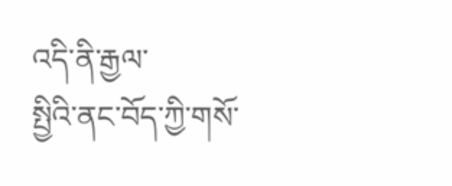འདི་ནི་རྒྱལ་
སྤྱིའི་ནང་བོད་ཀྱི་གསོ་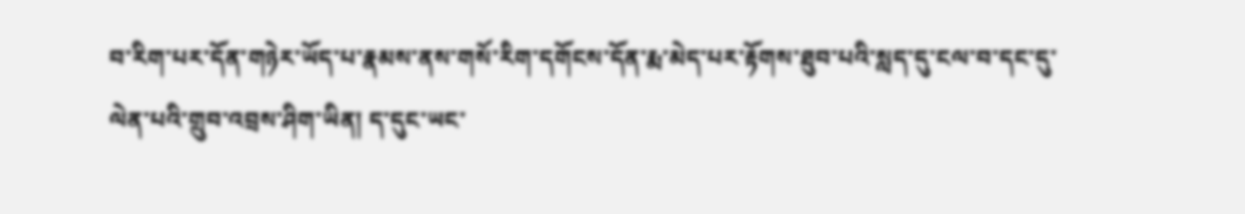བ་རིག་པར་དོན་གཉེར་ཡོད་པ་རྣམས་ནས་གསོ་རིག་དགོངས་དོན་རྨ་མེད་པར་རྟོགས་ཐུབ་པའི་སླད་དུ་ངལ་བ་དང་དུ་
ལེན་པའི་གྲུབ་འབྲས་ཤིག་ཡིན། ད་དུང་ཡང་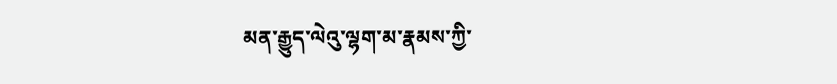མན་རྒྱུད་ལེའུ་ལྷག་མ་རྣམས་ཀྱི་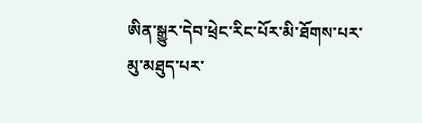ཨིན་སྒྱུར་དེབ་ཕྲེང་རིང་པོར་མི་ཐོགས་པར་མུ་མཐུད་པར་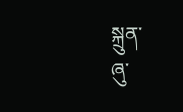སྐྲུན་
ཞུ་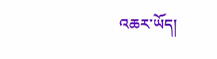འཆར་ཡོད།